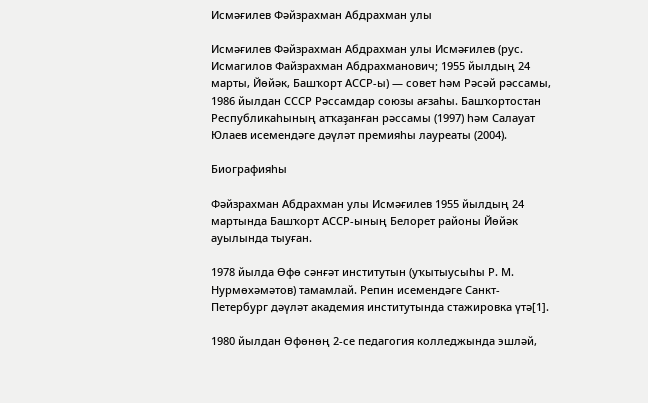Исмәғилев Фәйзрахман Абдрахман улы

Исмәғилев Фәйзрахман Абдрахман улы Исмәғилев (рус. Исмагилов Файзрахман Абдрахманович; 1955 йылдың 24 марты, Йөйәк, Башҡорт АССР-ы) — совет һәм Рәсәй рәссамы, 1986 йылдан СССР Рәссамдар союзы ағзаһы. Башҡортостан Республикаһының атҡаҙанған рәссамы (1997) һәм Салауат Юлаев исемендәге дәүләт премияһы лауреаты (2004).

Биографияһы

Фәйзрахман Абдрахман улы Исмәғилев 1955 йылдың 24 мартында Башҡорт АССР-ының Белорет районы Йөйәк ауылында тыуған.

1978 йылда Өфө сәнғәт институтын (уҡытыусыһы Р. М. Нурмөхәмәтов) тамамлай. Репин исемендәге Санкт-Петербург дәүләт академия институтында стажировка үтә[1].

1980 йылдан Өфөнөң 2-се педагогия колледжында эшләй,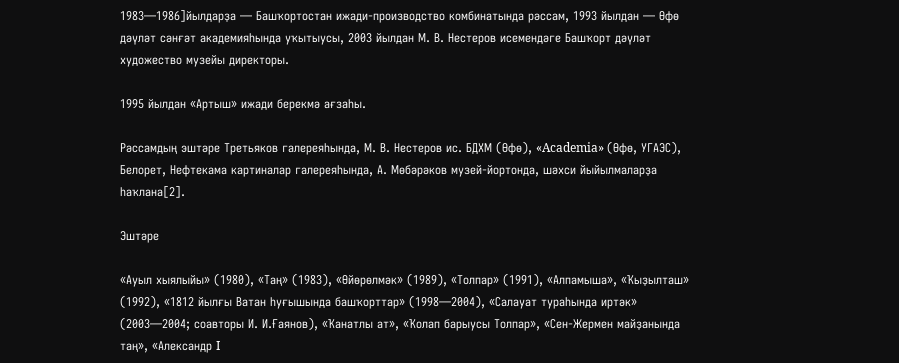1983—1986]йылдарҙа — Башҡортостан ижади-производство комбинатында рәссам, 1993 йылдан — Өфө дәүләт сәнғәт академияһында уҡытыусы, 2003 йылдан М. В. Нестеров исемендәге Башҡорт дәүләт художество музейы директоры.

1995 йылдан «Артыш» ижади берекмә ағзаһы.

Рәссамдың эштәре Третьяков галереяһында, М. В. Нестеров ис. БДХМ (Өфө), «Academia» (Өфө, УГАЭС), Белорет, Нефтекама картиналар галереяһында, А. Мөбәрәков музей-йортонда, шәхси йыйылмаларҙа һаҡлана[2].

Эштәре

«Ауыл хыялыйы» (1980), «Таң» (1983), «Өйөрөлмәк» (1989), «Толпар» (1991), «Алпамыша», «Ҡыҙылташ» (1992), «1812 йылғы Ватан һуғышында башҡорттар» (1998—2004), «Салауат тураһында иртәк» (2003—2004; соавторы И. И.Ғаянов), «Ҡанатлы ат», «Ҡолап барыусы Толпар», «Сен-Жермен майҙанында таң», «Александр I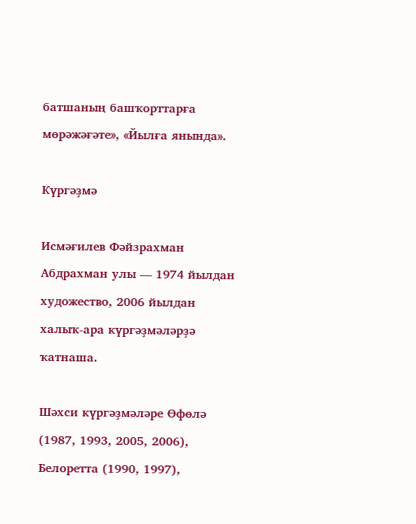батшаның башҡорттарға мөрәжәғәте», «Йылға янында».

Күргәҙмә

Исмәғилев Фәйзрахман Абдрахман улы — 1974 йылдан художество, 2006 йылдан халыҡ-ара күргәҙмәләрҙә ҡатнаша.

Шәхси күргәҙмәләре Өфөлә (1987, 1993, 2005, 2006), Белоретта (1990, 1997),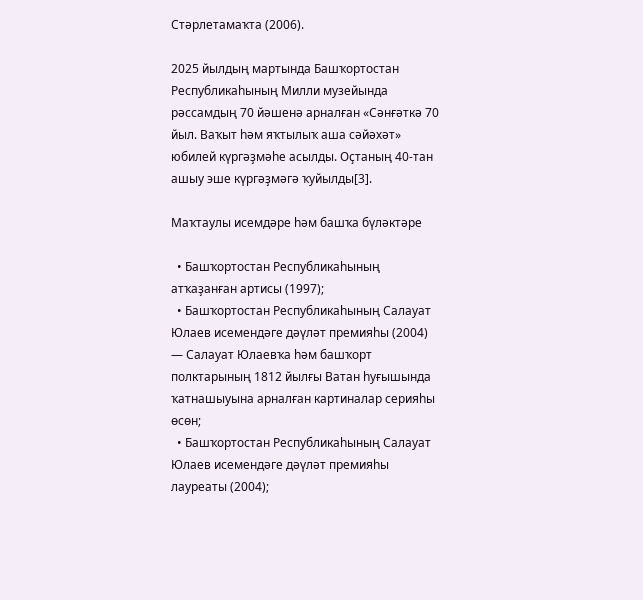Стәрлетамаҡта (2006).

2025 йылдың мартында Башҡортостан Республикаһының Милли музейында рәссамдың 70 йәшенә арналған «Сәнғәткә 70 йыл. Ваҡыт һәм яҡтылыҡ аша сәйәхәт» юбилей күргәҙмәһе асылды. Оҫтаның 40-тан ашыу эше күргәҙмәгә ҡуйылды[3].

Маҡтаулы исемдәре һәм башҡа бүләктәре

  • Башҡортостан Республикаһының атҡаҙанған артисы (1997);
  • Башҡортостан Республикаһының Салауат Юлаев исемендәге дәүләт премияһы (2004) — Салауат Юлаевҡа һәм башҡорт полктарының 1812 йылғы Ватан һуғышында ҡатнашыуына арналған картиналар серияһы өсөн;
  • Башҡортостан Республикаһының Салауат Юлаев исемендәге дәүләт премияһы лауреаты (2004);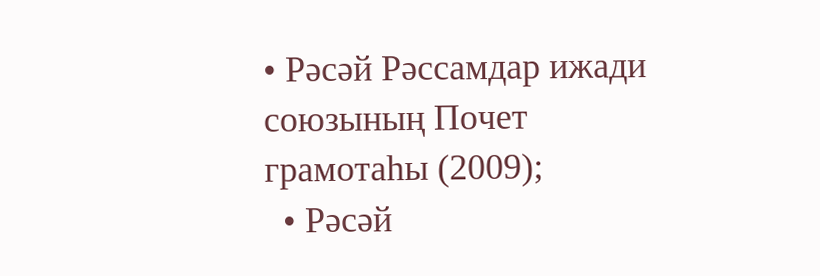• Рәсәй Рәссамдар ижади союзының Почет грамотаһы (2009);
  • Рәсәй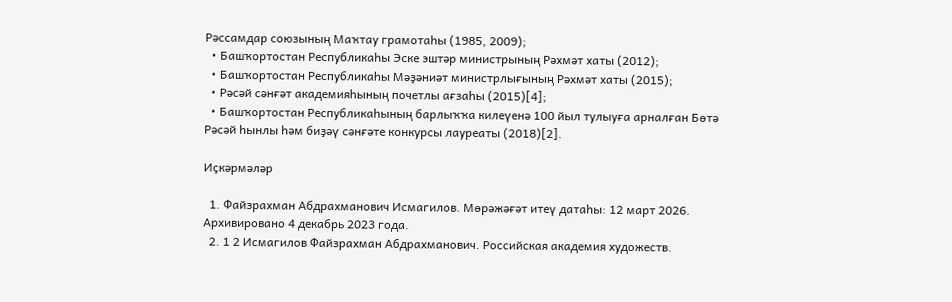Рәссамдар союзының Маҡтау грамотаһы (1985, 2009);
  • Башҡортостан Республикаһы Эске эштәр министрының Рәхмәт хаты (2012);
  • Башҡортостан Республикаһы Мәҙәниәт министрлығының Рәхмәт хаты (2015);
  • Рәсәй сәнғәт академияһының почетлы ағзаһы (2015)[4];
  • Башҡортостан Республикаһының барлыҡҡа килеүенә 100 йыл тулыуға арналған Бөтә Рәсәй һынлы һәм биҙәү сәнғәте конкурсы лауреаты (2018)[2].

Иҫкәрмәләр

  1. Файзрахман Абдрахманович Исмагилов. Мөрәжәғәт итеү датаһы: 12 март 2026. Архивировано 4 декабрь 2023 года.
  2. 1 2 Исмагилов Файзрахман Абдрахманович. Российская академия художеств.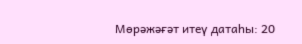Мөрәжәғәт итеү датаһы: 20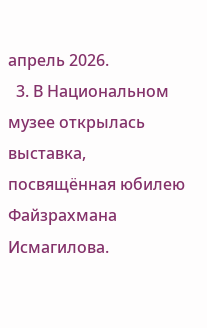апрель 2026.
  3. В Национальном музее открылась выставка, посвящённая юбилею Файзрахмана Исмагилова.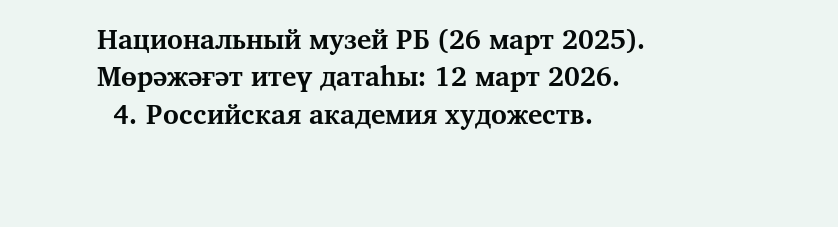Национальный музей РБ (26 март 2025). Мөрәжәғәт итеү датаһы: 12 март 2026.
  4. Российская академия художеств.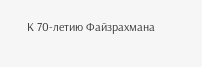К 70-летию Файзрахмана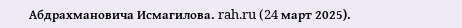Абдрахмановича Исмагилова. rah.ru (24 март 2025).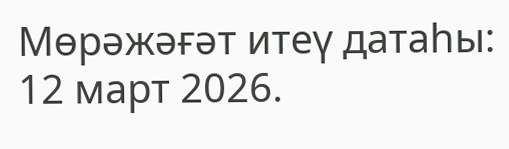Мөрәжәғәт итеү датаһы: 12 март 2026.